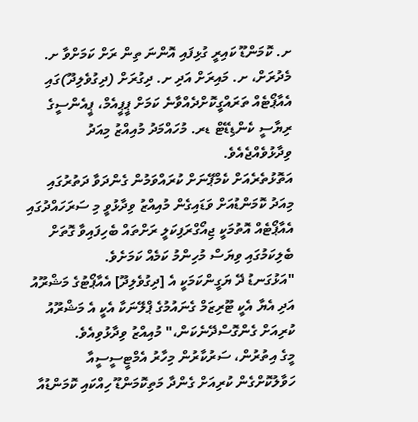ށ. ކޮމަންޑޫ ކައިރީ ގުޅިފައި އޮންނަ ތިން ރަށް ކަމަށްވާ ށ. މެދުރަށް، ށ. މައިރަށް އަދި ށ. ދިގުރަށް (ދިގުވެލިދޫ)ގައި އެއާޕޯޓެއް ތަރައްގީކޮށްދެއްވާނެ ކަމަށް ޕީޕީއެމް، ޕީއެންސީގެ ރިޔާސީ ކެންޑިޑޭޓް ޑރ. މުހައްމަދު މުއިއްޒު މިއަދު ވިދާޅުވެއްޖެއެވެ.
އަތޮޅުތެރެއަށް ކެމްޕޭނަށް ކުރައްވަމުން ގެންދަވާ ދަތުރުގައި މިއަދު ކޮމަންޑުއަށް ވަޑައިގެން މުއިއްޒު ވިދާޅުވީ މި ސަރަހައްދުގައި އެއާޕޯޓެއް އޮތުމަކީ ޖިއޯގްރަފިކަލީ ރަށްތައް ބެހިފައިވާ ގޮތަށް ބެލިކަމުގައި ވިޔަސް މުހިންމު ކަމެއް ކަމަށެވެ.
"އަޅުގަނޑު ދޭ ޔަގީންކަމަކީ އެ [ދިގުވެލިދޫ] އެއާޕޯޓުގެ މަޝްރޫއު އަދި އެޔާ އެކީ ޓޫރިޒަމް ގެނައުމުގެ ޕްލޭނަކާ އެކީ އެ މަޝްރޫއު ކުރިއަށް ގެންގޮސްދޭނެކަން،" މުއިއްޒު ވިދާޅުވިއެވެ.
މީގެ އިތުރުން، ސަރުކާރުން މިހާރު އެމްޓީސީސީއާ ހަވާލުކޮށްގެން ކުރިއަށް ގެންދާ މަތިކޮމަންޑޫ ހިއްކައި ކޮމަންޑުއާ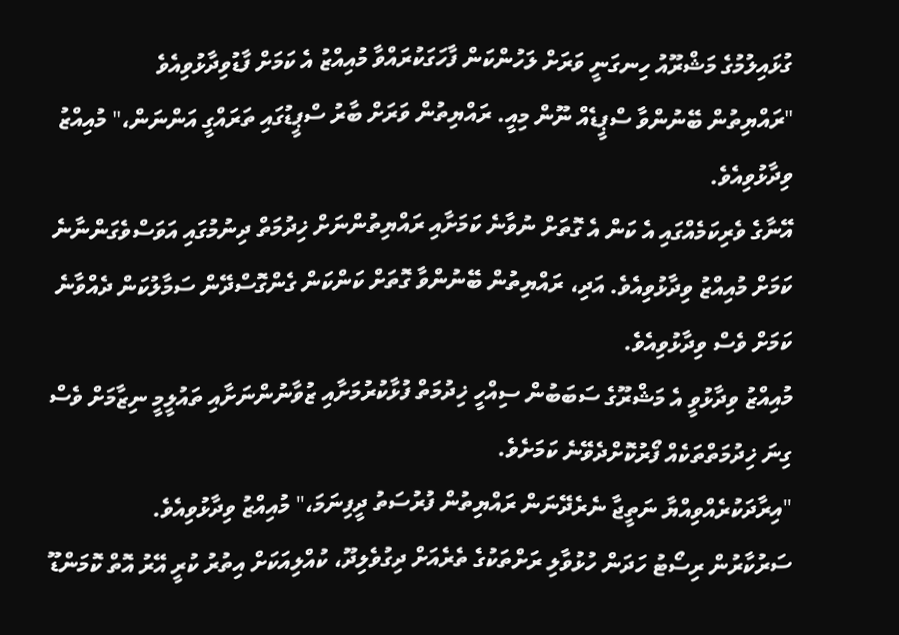ގުޅައިލުމުގެ މަޝްރޫއު ހިނގަނީ ވަރަށް ލަހުންކަން ފާހަގަކުރައްވާ މުއިއްޒު އެ ކަމަށް ފާޑުވިދާޅުވިއެވެ
"ރައްޔިތުން ބޭނުންވާ ސްޕީޑެއް ނޫން މިއީ. ރައްޔިތުން ވަރަށް ބާރު ސްޕީޑުގައި ތަރައްގީ އަންނަން،" މުއިއްޒު ވިދާޅުވިއެވެ.
އޭނާގެ ވެރިކަމެއްގައި އެ ކަން އެ ގޮތަށް ނުވާނެ ކަމަށާއި ރައްޔިތުންނަށް ޚިދުމަތް ދިނުމުގައި އަވަސްވެގަންނާނެ ކަމަށް މުއިއްޒު ވިދާޅުވިއެވެ. އަދި، ރައްޔިތުން ބޭނުންވާ ގޮތަށް ކަންކަން ގެންގޮސްދޭން ސަމާލުކަން ދެއްވާނެ ކަމަށް ވެސް ވިދާޅުވިއެވެ.
މުއިއްޒު ވިދާޅުވީ އެ މަޝްރޫގެ ސަބަބުން ސިއްހީ ޚިދުމަތް ފުޅާކުރުމަށާއި ޒުވާނުންނަށާއި ތައުލީމީ ނިޒާމަށް ވެސް ގިނަ ޚިދުމަތްތަކެއް ފޯރުކޮށްދެވޭނެ ކަމަށެވެ.
"އިރާދަކުރެއްވިއްޔާ ނަތީޖާ ނެރެދޭނަން ރައްޔިތުން ފުރުސަތު ދީފިނަމަ،" މުއިއްޒު ވިދާޅުވިއެވެ.
ސަރުކާރުން ރިސޯޓު ހަދަން ހުޅުވާލި ރަށްތަކުގެ ތެރެއަށް ދިގުވެލިދޫ، ކުއްލިއަކަށް އިތުރު ކުރީ އޭރު އޮތް ކޮމަންޑޫ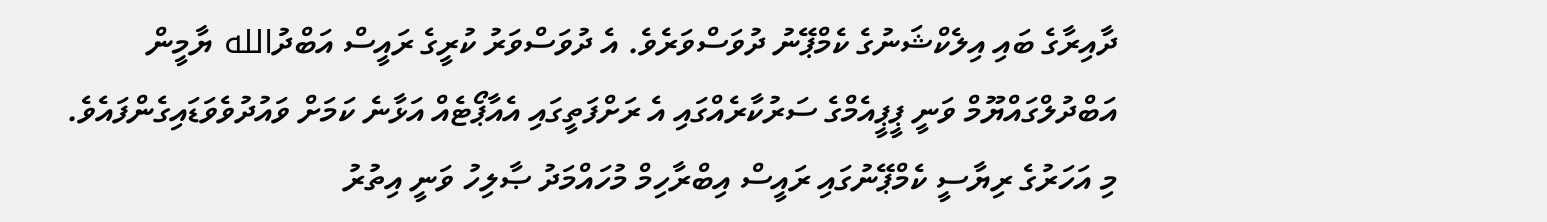ދާއިރާގެ ބައި އިލެކްޝަނުގެ ކެމްޕޭނު ދުވަސްވަރެވެ. އެ ދުވަސްވަރު ކުރީގެ ރައީސް އަބްދުالله ޔާމީން އަބްދުލްގައްޔޫމް ވަނީ ޕީޕީއެމްގެ ސަރުކާރެއްގައި އެ ރަށްފަތީގައި އެއާޕޯޓެއް އަޅާނެ ކަމަށް ވައުދުވެވަޑައިގެންފައެވެ.
މި އަހަރުގެ ރިޔާސީ ކެމްޕޭނުގައި ރައީސް އިބްރާހިމް މުހައްމަދު ޞާލިހު ވަނީ އިތުރު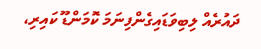ދައުރެއް ލިބިވަޑައިގެންފިނަމަ ކޮމަންޑޫ ކައިރި،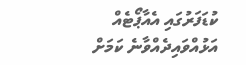ކުޑަފަރުގައި އެއާޕޯޓެއް އަޅުއްވައިދެއްވާނެ ކަމަށް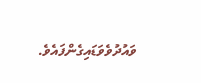ވައުދުވެވަޑައިގެންފައެވެ.